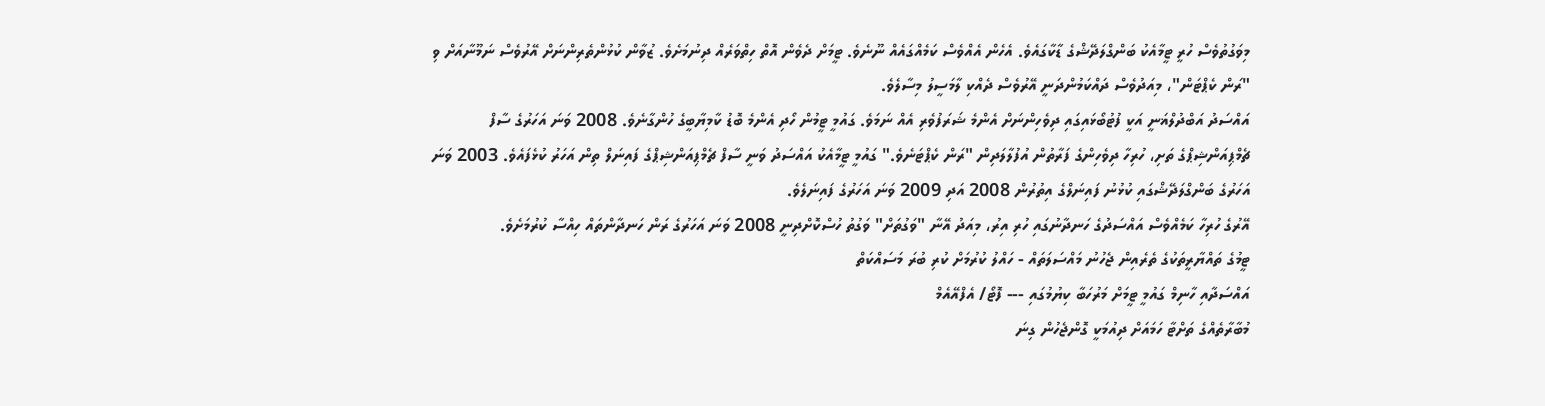މިވަގުތުވެސް ހުރީ ޓީމާއެކު ބަންގްލަދޭޝްގެ ޑާކާގައެވެ. އެހެން އެއްވެސް ކަމެއްގައެއް ނޫނެވެ. ޓީމަށް ދެވެން އޮތް ހިތްވަރެއް ދިނުމަށެވެ. ޒުވާން ކުޅުންތެރިންނަށް އޭރުވެސް ނަމޫނާއަށް ވި "ރަން ކެޕްޓަން"، މިއަދުވެސް ދައްކަމުންދަނީ އޭރުވެސް ދެއްކި ލާމަސީލު މިސާލެވެ.
އައްސަދު އަބްދުލްޣަނީ އަކީ ފުޓުބޯޅައިގައި ދިވެހިންނަށް އެންމެ ޝަރަފުވެރި އެއް ނަމަވެ. ގައުމީ ޓީމުން ހޯދި އެންމެ ބޮޑު ކާމިޔާބީގެ ހުންގާނެވެ. 2008 ވަނަ އަހަރުގެ ސާފް ޗެމްޕިއަންޝިޕްގެ ތަށި، ހުރިހާ ދިވެހިންގެ ފަރާތުން އުފުލާލަދިން "ރަން ކެޕްޓަނެވެ." ގައުމީ ޓީމާއެކު އައްސަދު ވަނީ ސާފް ޗެމްޕިއަންޝިޕްގެ ފައިނަލް ތިން އަހަރު ކުޅެފައެވެ. 2003 ވަނަ އަހަރުގެ ބަންގްލަދޭޝްގައި ކުޅުނު ފައިނަލްގެ އިތުރުން 2008 އަދި 2009 ވަނަ އަހަރުގެ ފައިނަލެވެ.
އޭރުގެ ހުރިހާ ކަމެއްވެސް އައްސަދުގެ ހަނދާނުގައި ހުރި އިރު، މިއަދު އޭނާ "ވަގުތަށް" ވަގުތު ހުސްކޮށްދިނީ 2008 ވަނަ އަހަރުގެ ރަން ހަނދާންތައް ހިއްސާ ކުރުމަށެވެ.
ޓީމުގެ ތައްޔާރީތަކުގެ ތެރެއިން ޖެހުނު މައްސަލަތައް - ހައްލު ކުރުމަށް ކުރި ބުރަ މަސައްކަތް
އައްސަދާއި ހާނިމް ގައުމީ ޓީމަށް މަރުހަބާ ކިޔުމުގައި --- ފޮޓޯ/ އެފްއޭއެމް
މުބާރާތެއްގެ ތަށްޓާ ހަމައަށް ދިއުމަކީ ގޮންޖެހުން ގިނަ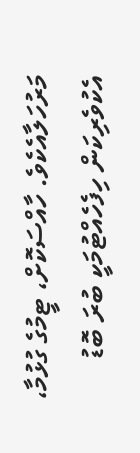މަރުހަލާއެކެވެ. ހާއްސަކޮށް، ޓީމުގެ ގުޅުމާ، އެކުވެރިކަން ހިފެހެއްޓުމަކީ ބުރަ ބޮޑު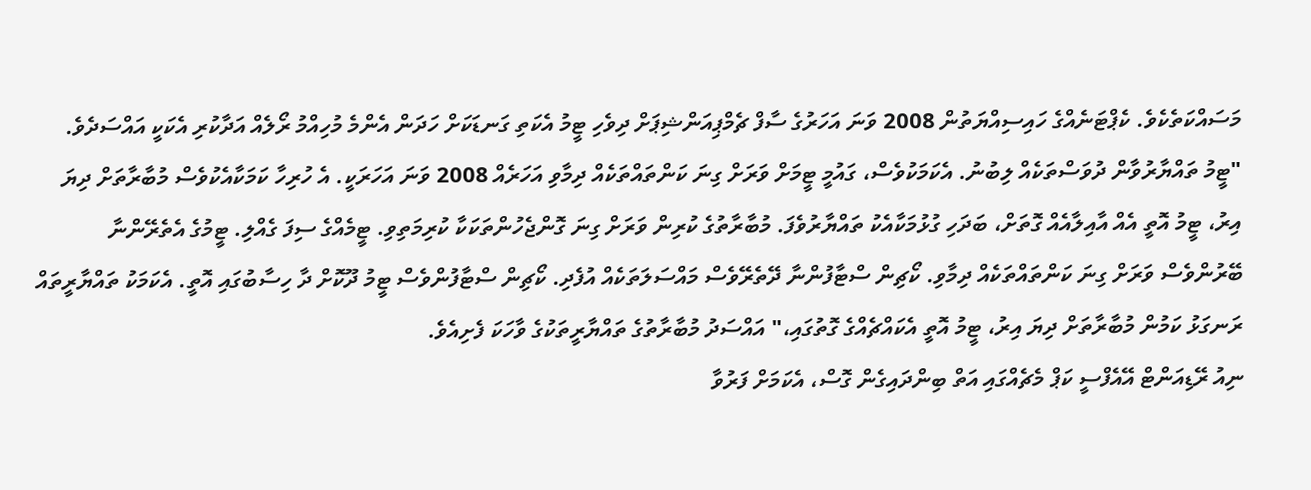މަސައްކަތެކެވެ. ކެޕްޓަނެއްގެ ހައިސިއްޔަތުން 2008 ވަނަ އަހަރުގެ ސާފް ޗެމްޕިއަންޝިޕަށް ދިވެހި ޓީމު އެކަތި ގަނޑަކަށް ހަދަން އެންމެ މުހިއްމު ރޯލެއް އަދާކުރި އެކަކީ އައްސަދެވެ.
"ޓީމު ތައްޔާރުވާން ދުވަސްތަކެއް ލިބުނު. އެކަމަކުވެސް، ގައުމީ ޓީމަށް ވަރަށް ގިނަ ކަންތައްތަކެއް ދިމާވި އަހަރެއް 2008 ވަނަ އަހަރަކީ. އެ ހުރިހާ ކަމަކާއެކުވެސް މުބާރާތަށް ދިޔަ އިރު، ޓީމު އޮތީ އެއް އާއިލާއެއް ގޮތަށް، ބަދަހި ގުޅުމަކާއެކު ތައްޔާރުވެފަ. މުބާރާތުގެ ކުރިން ވަރަށް ގިނަ ގޮންޖެހުންތަކަކާ ކުރިމަތިވި. ޓީމެއްގެ ސިފަ ގެއްލި. ޓީމުގެ އެތެރޭންނާ ބޭރުންވެސް ވަރަށް ގިނަ ކަންތައްތަކެއް ދިމާވި. ކޯޗިން ސްޓާފުންނާ ދޭތެރޭވެސް މައްސަލަތަކެއް އުފެދި. ކޯޗިން ސްޓާފުންވެސް ޓީމު ދޫކޮށް ދާ ހިސާބުގައި އޮތީ. އެކަމަކު ތައްޔާރީތައް ރަނގަޅު ކަމުން މުބާރާތަށް ދިޔަ އިރު، ޓީމު އޮތީ އެކައްޗެއްގެ ގޮތުގައި،" އައްސަދު މުބާރާތުގެ ތައްޔާރީތަކުގެ ވާހަކަ ފެށިއެވެ.
ނިއު ރޭޑިއަންޓް އޭއެފްސީ ކަޕް މެޗެއްގައި އަތް ބިންދައިގެން ގޮސް، އެކަމަށް ފަރުވާ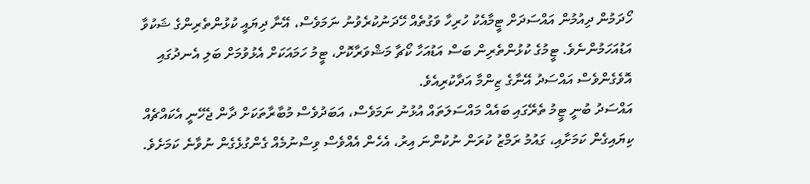ހޯދަމުން ދިއުމުން އައްސަދަށް ޓީމާއެކު ހުރިހާ ވަގުތެއް ހޭދަނުކުރެވުނު ނަމަވެސް، އޭނާ ދިޔައީ ކުޅުންތެރިންގެ ޝަކުވާ އަޑުއަހަމުންނެވެ. ޓީމުގެ ކުޅުންތެރިން ބަސް އަޑުއަހާ ކޯޗާ މަޝްވަރާކޮށް، ޓީމު ހަމައަކަށް އެޅުވުމަށް ބަލި އެނދުގައި އޮވެގެންވެސް އައްސަދު އޭނާގެ ޒިންމާ އަދާކުރިއެވެ.
އައްސަދު ބުނީ ޓީމު ތެރޭގައި ބައެއް މައްސަލަތައް އުޅުނު ނަމަވެސް، އަބަދުވެސް މުބާރާތަކަށް ދާން ޖެހޭނީ އެކައްޗެއް ކިޔައިގެން ކަމަށާއި، ގައުމު ރަމްޒު ކުރަން ނުކުންނަ އިރު، އެހެން އެއްވެސް ވިސްނުމެއް ގެންގުޅެގެން ނުވާނެ ކަމަށެވެ.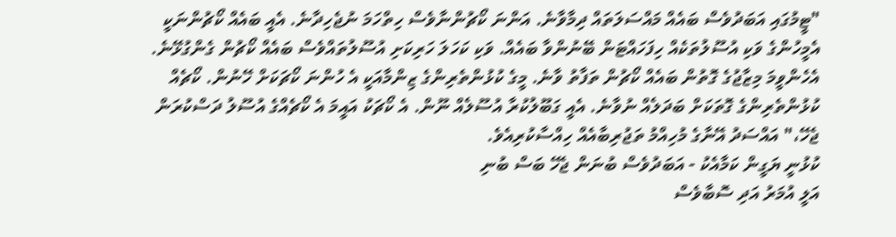"ޓީމުގައި އަބަދުވެސް ބައެއް މައްސަލަތައް ދިމާވާނެ. އަންނަ ކޯޗުންނާވެސް ހިތްހަމަ ނުޖެހިދާނެ. އެއީ ބައެއް ކޯޗުންނަކީ އެމީހުންގެ ވަކި އުސޫލުތަކެއް ހިފަހައްޓަން ބޭނުންވާ ބައެއް. ވަކި ކަހަލަ ހަރިކަށި އުސޫލުތައްވެސް ބައެއް ކޯޗުން ގެންގުޅޭނެ. އެހެންވީމަ މިޒާޖުގެ ގޮތުން ބައެއް ކޯޗުން ތަފާތު ވާނެ. މީގެ ކުޅުންތެރިންގެ ޒިންމާއަކީ އެ ހުންނަ ކޯޗަކަށް ހޭނުން. ކޯޗެއް ކުޅުންތެރިންގެ ގޮތަކަށް ބަދަލެއް ނުވާނެ. އެއީ ގަބޫލުކުރާ އުސޫލެއް ނޫން. އެ ކޯޗަކު އައީމަ އެ ކޯޗެއްގެ އުސޫލު ދަސްކުރަން ޖެހޭ،" އައްސަދު އޭނާގެ މުހިއްމު ތަޖުރިބާއެއް ހިއްސާކުރިއެވެ.
ކުޅުނީ ޔަގީން ކަމާއެކު - އަބަދުވެސް ބުނަން ޖެހޭ ބަސް ބުނި
އަލީ އުމަރު އަދި ސޮބާވެސް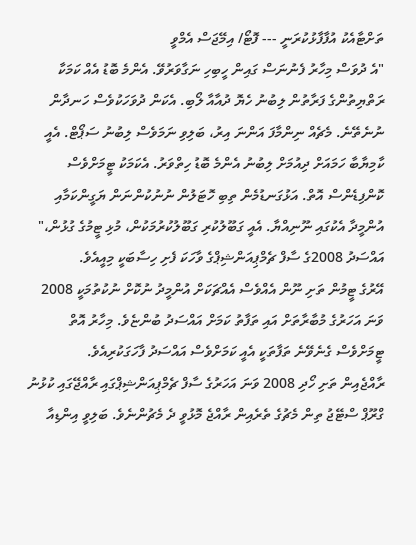ތަށްޓާއެކު އުފާފާޅުކުރަނީ --- ފޮޓޯ/ އިމޭޖަސް އެމްވީ
"އެ ދުވަސް މިހާރު ފެނުނަސް ގައިން ހީބިހި ނަގާވަރުވޭ. އެންމެ ބޮޑު އެއް ކަމަކާ ރަތްޔިތުންގެ ފަރާތުން ލިބުނު ހެޔޮ ދުއާއާ ލޯބި. އެކަން ދުވަހަކުވެސް ހަނދާން ނުނެތޭނެ. މެޗެއް ނިންމާފަ އަންނަ އިރު، ބަލިވި ނަމަވެސް ލިބުނު ސަޕޯޓް. އެއީ ކާމިޔާބާ ހަމައަށް ދިއުމަށް ލިބުނު އެންމެ ބޮޑު ހިތްވަރު. އެކަމަކު ޓީމަށްވެސް ކޮންފިޑެންސް އޮތް. އަޅުގަނޑުމެން ތިބި ހޮޓަލުން ނުނުކުންނަން ޔަގީންކަމާއި އުންމީދާ އެކުގައި ނޫނިއްޔާ. އެއީ ގަބޫލުކުރި ގަބޫލުކުރުމަކުން، މުޅި ޓީމުގެ ގުޅުން،" އައްސަދު 2008ގެ ސާފް ޗެމްޕިއަންޝިޕްގެ ވާހަކަ ފެށި ހިސާބަކީ މިއީއެވެ.
އޭރުގެ ޓީމުން ތަށި ނޫން އެއްވެސް އެއްޗަކަށް އުންމީދު ނުކޮށް ނުކުތުމަކީ 2008 ވަނަ އަހަރުގެ މުބާރާތަށް އައި ތަފާތު ކަމަށް އައްސަދު ބުންޏެވެ. މިހާރު އޮތް ޓީމަށްވެސް ގެނެވޭނެ ތަފާތަކީ އެއީ ކަމަށްވެސް އައްސަދު ފާހަގަކުރިއެވެ.
ރާއްޖެއިން ތަށި ހޯދި 2008 ވަނަ އަހަރުގެ ސާފް ޗެމްޕިއަންޝިޕްގައި ރާއްޖޭގައި ކުޅުނު ގްރޫޕް ސްޓޭޖު ތިން މެޗުގެ ތެރެއިން ރާއްޖެ މޮޅުވީ ދެ މެޗުންނެވެ. ބަލިވީ އިންޑިއާ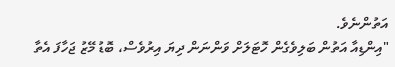އަތުންނެވެ.
"އިންޑިއާ އަތުން ބަލިވެގެން ހޮޓަލަށް ވަންނަން ދިޔަ އިރުވެސް، ބޮޑު މޭޒު ޖަހާފަ އެތާ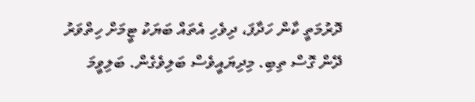ދޮރުމަތީ ކާން ހަދާފަ، ދިވެހި އެތައް ބަޔަކު ޓީމަށް ހިތްވަރު ދޭން ގޮސް ތިބި. މިދިޔައީވެސް ބަލިވެގެން. ބަލިވީމަ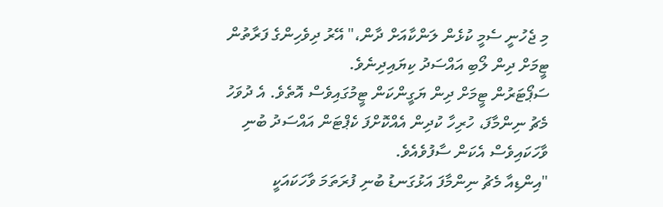މި ޖެހުނީ ސެމީ ކުޅެން ލަންކާއަށް ދާން،" އޭރު ދިވެހިންގެ ފަރާތުން ޓީމަށް ދިން ލޯބި އައްސަދު ކިޔައިދިނެވެ.
ސަޕޯޓަރުން ޓީމަށް ދިން ޔަގީންކަން ޓީމުގައިވެސް އޮތެވެ. އެ ދުވަހު މެޗު ނިންމާފަ، ހުރިހާ ކުދިން އެއްކޮށްފަ ކެޕްޓަން އައްސަދު ބުނި ވާހަކައިވެސް އެކަން ސާފުވެއެވެ.
"އިންޑިއާ މެޗު ނިންމާފަ އަޅުގަނޑު ބުނި ފުރަތަމަ ވާހަކައަކީ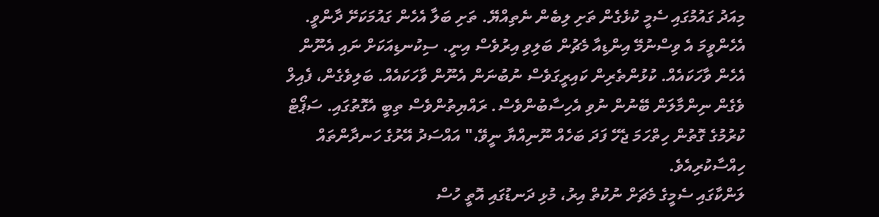މިއަދު ގައުމުގައި ސެމީ ކުޅެގެން ތަށި ލިބެން ނެތިއްޔޭ. ތަށި ބަލާ އެހެން ގައުމަކަށޭ ދާންވީ. އެހެންވީމަ އެ ވިސްނުމޭ އިންޑިއާ މެޗުން ބަލިވި އިރުވެސް އިނީ. ސިކުނޑިއަކަށް ނައި އެނޫން އެހެން ވާހަކައެއް. ކުޅުންތެރިން ކައިރީގަވެސް ނުބުނަން އެނޫން ވާހަކައެއް. ބަލިވެގެން، ފެއިލް ވެގެން ނިންމާލަން ބޭނުން ނުވި އެހިސާބުންވެސް. ރައްޔިތުންވެސް ތިބީ އެގޮތުގައި. ސަޕޯޓް ކުރުމުގެ ގޮތުން ހިތްހަމަ ޖެހޭ ފަދަ ބަހެއް ނޫނިއްޔާ ނީވޭ،" އައްސަދު އޭރުގެ ހަނދާންތައް ހިއްސާކުރިއެވެ.
ލަންކާގައި ސެމީގެ މެޗަށް ނުކުތް އިރު، މުޅި ދަނޑުގައި އޮތީ ހުސް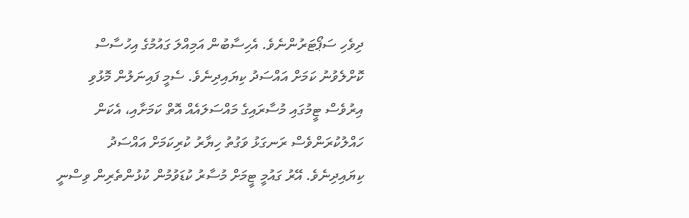ދިވެހި ސަޕޯޓަރުންނެވެ. އެހިސާބުން އަމިއްލަ ގައުމުގެ އިހުސާސް ކޮށްލެވުނު ކަމަށް އައްސަދު ކިޔައިދިނެވެ. ސެމީ ފައިނަލުން މޮޅުވި އިރުވެސް ޓީމުގައި މުސާރައިގެ މައްސަލައެއް އޮތް ކަމަށާއި، އެކަން ހައްލުކުރަންވެސް ރަނގަޅު ވަގުތު ހިޔާރު ކުރިކަމަށް އައްސަދު ކިޔައިދިނެވެ. އޭރު ގައުމީ ޓީމަށް މުސާރު ކުޑަވުމުން ކުޅުންތެރިން ވިސްނީ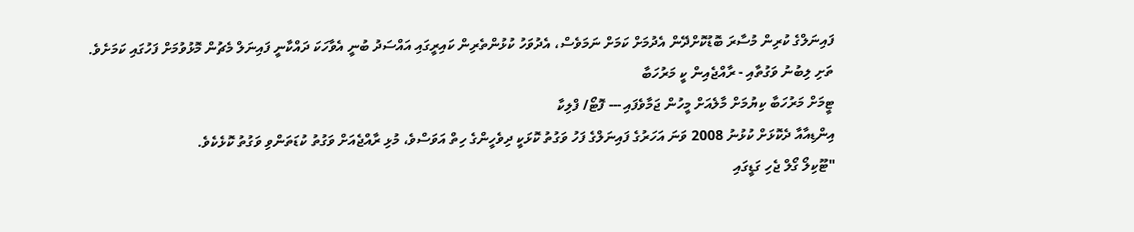ފައިނަލްގެ ކުރިން މުސާރަ ބޮޑުކޮށްދޭން އެދުމަށް ކަމަށް ނަމަވެސް، އެދުވަހު ކުޅުންތެރިން ކައިރީގައި އައްސަދު ބުނީ އެވާހަކަ ދައްކާނީ ފައިނަލް މެޗުން މޮޅުވުމަށް ފަހުގައި ކަމަށެވެ.
ތަށި ލިބުނު ވަގުތާއި - ރާއްޖެއިން ކީ މަރުހަބާ
ޓީމަށް މަރުހަބާ ކިޔުމަށް މާލެއަށް މީހުން ޖަމާވެފައި --- ފޮޓޯ/ ފްލިކާ
އިންޑިއާއާ ދެކޮޅަށް ކުޅުނު 2008 ވަނަ އަހަރުގެ ފައިނަލްގެ ފަހު ވަގުތު ކޮޅަކީ ދިވެހީންގެ ހިތް އަވަސްވެ، މުޅި ރާއްޖެއަށް ވަގުތު ކުޑަތަންވި ވަގުތު ކޮޅެކެވެ.
"ޓޫކިލޯ ގޯލް ޖެހި ގަޑީގައި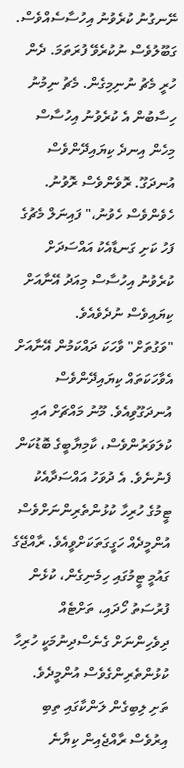ނޭނގުނު ކުރެވުނު އިހުސާސެއްވެސް. ގަބޫލުވެސް ނުކުރެވޭ ފުރަތަމަ. ދެން ހުރީ މެޗު ނުނިމިގެން. މެޗު ނިމުނު ހިސާބުން އެ ކުރެވުނު އިހުސާސް މިހެން އިނދެ ކިޔައިދޭންވެސް އުނދަގޫ. ރޮވެންވެސް ރޮވުނު. ހެވެންވެސް ހެވުނު،" ފައިނަލް މެޗުގެ ފަހު ކަށި ގަނޑާއެކު އައްސަދަށް ކުރެވުނު އިހުސާސް މިއަދު އޭނާއަށް ކިޔައިވެސް ނުދެވެއެވެ.
"ވަގުތަށް" ވާހަކަ ދައްކަމުން އޭނާއަށް އެވާހަކަތައް ކިޔައިދޭންވެސް އުނދަގޫވިއެވެ. މޫނު މައްޗަށް އައި ކުލަވަރުންވެސް، ކާމިޔާބީގެ ބޮޑުކަން ފެނުނެވެ. އެ ދުވަހު އައްސަދާއެކު ޓީމުގެ ހުރިހާ ކުޅުންތެރިންނަށްވެސް އުންމީދެއް ހަގީގަތަކަށްވީއެވެ. ރާއްޖޭގެ ގައުމީ ޓީމުގައި ހިމެނިގެން، ކުޅެން ފުރުސަތު ހޯދައި، ތަށްޓެއް ދިވެހިންނަށް ގެނެސްދިނުމަކީ ހުރިހާ ކުޅުންތެރިންގެވެސް އުންމީދެވެ.
ތަށި ލިބިގެން ލަންކާގައި ތިބި އިރުވެސް ރާއްޖެއިން ކިޔާނެ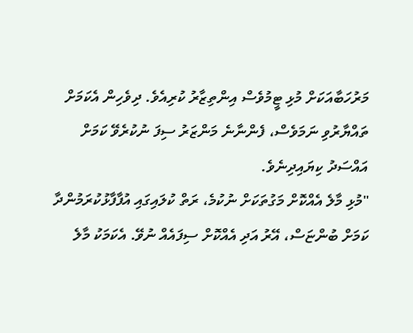މަރުހަބާއަކަށް މުޅި ޓީމުވެސް އިންތިޒާރު ކުރިއެވެ. ދިވެހިން އެކަމަށް ތައްޔާރުވި ނަމަވެސް، ފެންނާނެ މަންޒަރު ސިފަ ނުކުރެވޭ ކަމަށް އައްސަދު ކިޔައިދިނެވެ.
"މުޅި މާލެ އެއްކޮށް މަގުތަކަށް ނުކުމެ، ރަތް ކުލައިގައި އުފާފާޅުކުރަމުންދާ ކަމަށް ބުންޏަސް، އޭރު އަދި އެއްކޮށް ސިފައެއް ނުވޭ. އެކަމަކު މާލެ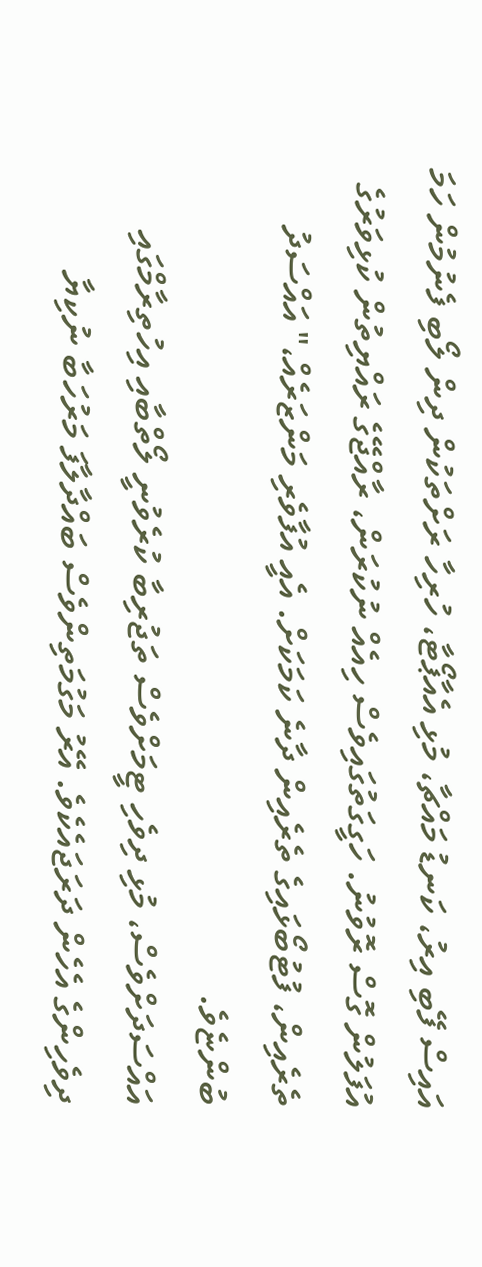އައިސް ފޭބި އިރު، ކަނޑު މައްޗާ، މުޅި އެއާޕޯޓާ، ހުރިހާ ރަށްތަކުން ދިން ލޯބި ފެނުމުން ހަމަ އުފަލުން ގޮސް ރޮވުނު. ހަގީގަތުގައިވެސް ހިއެއް ނުކުރަން، ރާއްޖޭގެ ރައްޔިތުން ކުޅިވަރުގެ ތެރެއިން، ފުޓުބޯޅައިގެ ތެރެއިން ދާނެ ކަމަކަށް. އެއީ އުފާވެރި މަންޒަރެއް،" އައްސަދު ބުންޏެވެ.
އައްސަދަށްވެސް، މުޅި ދިވެހި ޓީމަށްވެސް ތަޖުރިބާ ކުރެވުނީ ލޯތްބާއި އިހުތިރާމްގައި ދިވެހިންގެ އެހެން ދަރަޖައެކެވެ. އޭރު މަގުމަތިންވެސް ބައްދާލާފަ މަރުހަބާ ނުކިޔާ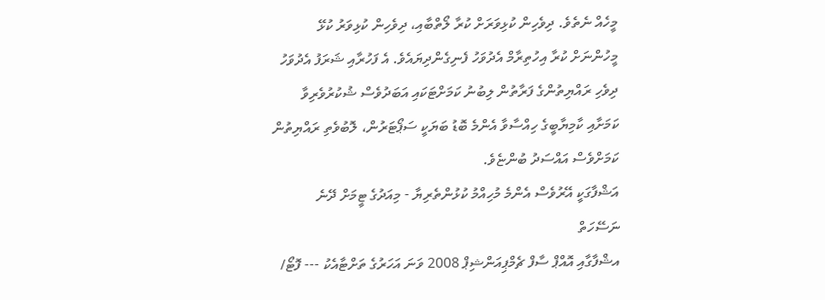މީހެއް ނެތެވެ. ދިވެހިން ކުޅިވަރަށް ކުރާ ލޯތްބާއި، ދިވެހިން ކުޅިވަރު ކުޅޭ މީހުންނަށް ކުރާ އިހުތިރާމް އެދުވަހު ފެނިގެންދިޔައެވެ. އެ ފަހުރާއި ޝަރަފު އެދުވަހު ދިވެހި ރައްޔިތުންގެ ފަރާތުން ލިބުނު ކަމަށްޓަކައި އަބަދުވެސް ޝުކުރުވެރިވާ ކަމަށާއި ކާމިޔާބީގެ ހިއްސާވާ އެންމެ ބޮޑު ބަޔަކީ ސަޕޯޓަރުން، ލޮބުވެތި ރައްޔިތުން ކަމަށްވެސް އައްސަދު ބުންޏެވެ.
އަޝްފާގަކީ އޭރުވެސް އެންމެ މުހިއްމު ކުޅުންތެރިޔާ - މިއަދުގެ ޓީމަށް ދޭނެ ނަސޭހަތް
އޝްފާގާއި އޮއްޕް ސާފް ޗެމްޕިއަންޝިޕް 2008 ވަނަ އަހަރުގެ ތަށްޓާއެކު --- ފޮޓޯ/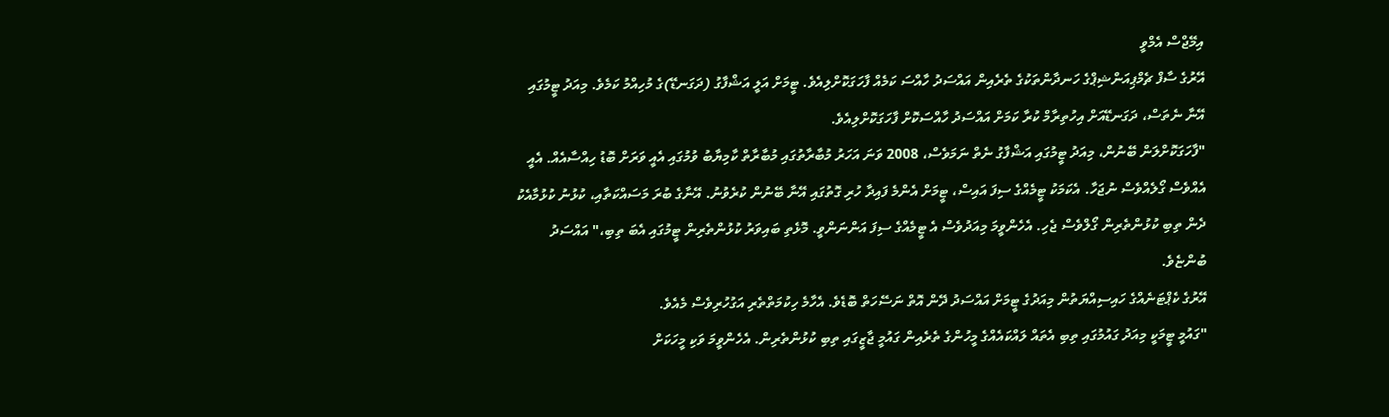އިމޭޖްސް އެމްވީ
އޭރުގެ ސާފް ޗެމްޕިއަންޝިޕްގެ ހަނދާންތަކުގެ ތެރެއިން އައްސަދު ހާއްސަ ކަމެއް ފާހަގަކޮށްލިއެވެ. ޓީމަށް އަލީ އަޝްފާގު (ދަގަނޑޭ)ގެ މުހިއްމު ކަމެވެ. މިއަދު ޓީމުގައި އޭނާ ނެތަސް، ދަގަނޑޭއަށް އިހުތިރާމް ކުރާ ކަމަށް އައްސަދު ހާއްސަކޮށް ފާހަގަކޮށްލިއެވެ.
"ފާހަގަކޮށްލަން ބޭނުން، މިއަދު ޓީމުގައި އަޝްފާގު ނެތް ނަމަވެސް، 2008 ވަނަ އަހަރު މުބާރާތުގައި މުބާރާތް ކާމިޔާބު ވުމުގައި އެއީ ވަރަށް ބޮޑު ހިއްސާއެއް. އެއީ އެއްވެސް ގޯލެއްވެސް ނުޖަހާ. އެކަމަކު ޓީމެއްގެ ސިފަ އައިސް، ޓީމަށް އެންމެ ފައިދާ ހުރި ގޮތުގައި އޭނާ ބޭނުން ކުރެވުނު. އޭނާގެ ބުރަ މަސައްކަތާއި، ކުޅުނު ކުޅުމާއެކު ދެން ތިބި ކުޅުންތެރިން ގޯލްވެސް ޖެހި. އެހެންވީމަ މިއަދުވެސް އެ ޓީމެއްގެ ސިފަ އަންނަންވީ. މޮޅެތި ބައިވަރު ކުޅުންތެރިން ޓީމުގައި އެބަ ތިބި،" އައްސަދު ބުންޏެވެ.
އޭރުގެ ކެޕްޓަނެއްގެ ހައިސިއްޔަތުން މިއަދުގެ ޓީމަށް އައްސަދު ދޭން އޮތް ނަސޭހަތް ބޮޑެވެ. އެހާމެ ހިކުމަތްތެރި އަގުހުރިވެސް މެއެވެ.
"ގައުމީ ޓީމަކީ މިއަދު ގައުމުގައި ތިބި އެތައް ލައްކައެއްގެ މީހުންގެ ތެރެއިން ގައުމީ ޖާޒީގައި ތިބި ކުޅުންތެރިން. އެހެންވީމަ ވަކި މީހަކަށް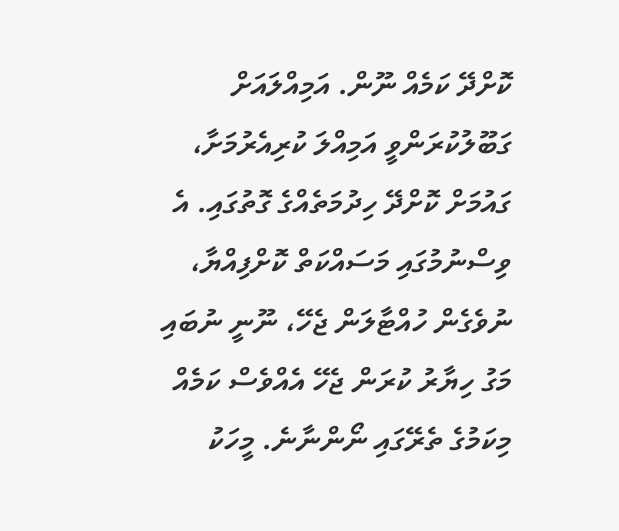ކޮށްދޭ ކަމެއް ނޫން. އަމިއްލައަށް ގަބޫލުކުރަންވީ އަމިއްލަ ކުރިއެރުމަށާ، ގައުމަށް ކޮށްދޭ ހިދުމަތެއްގެ ގޮތުގައި. އެ ވިސްނުމުގައި މަސައްކަތް ކޮށްފިއްޔާ، ނުވެގެން ހުއްޓާލަން ޖެހޭ، ނޫނީ ނުބައި މަގު ހިޔާރު ކުރަން ޖެހޭ އެއްވެސް ކަމެއް މިކަމުގެ ތެރޭގައި ނޯންނާނެ. މީހަކު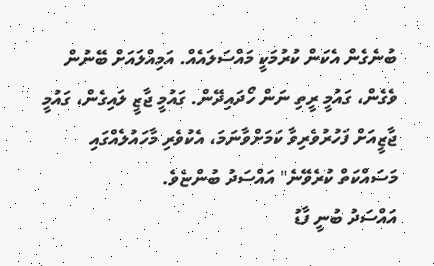ބުނެގެން އެކަން ކުރުމަކީ މައްސަލައެއް. އަމިއްލައަށް ބޭނުން ވެގެން، ގައުމީ ރީތި ނަން ހޯދައިދޭން. ގައުމީ ޖާޒީ ލައިގެން، ގައުމީ ޖާޒީއަށް ފަހުރުވެރިވާ ކަމަށްވާނަމަ، އެކުވެރި މާހައުލެއްގައި މަސައްކަތް ކުރެވޭނެ" އައްސަދު ބުންޏެވެ.
އައްސަދު ބުނީ ފާޑު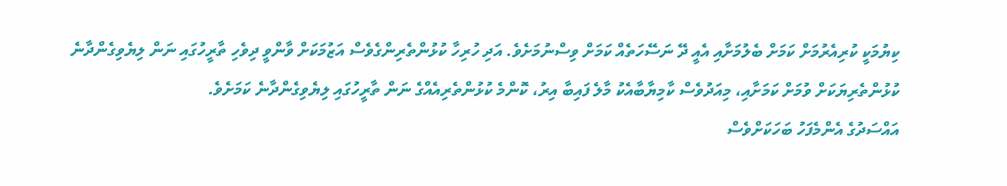ކިޔުމަކީ ކުރިއެރުމަށް ކަމަށް ބެލުމަށާއި އެއީ ދޭ ނަސޭހަތެއް ކަމަށް ވިސްނުމަށެވެ. އަދި ހުރިހާ ކުޅުންތެރިންގެވެސް އަޒުމަކަށް ވާންވީ ދިވެހި ތާރީހުގައި ނަން ލިޔެވިގެންދާނެ ކުޅުންތެރިޔަކަށް ވުމަށް ކަމަށާއި، މިއަދުވެސް ކާމިޔާބާއެކު މާލެ ފައިބާ އިރު، ކޮންމެ ކުޅުންތެރިއެއްގެ ނަން ތާރީހުގައި ލިޔެވިގެންދާނެ ކަމަށެވެ.
އައްސަދުގެ އެންމެފަހު ބަހަކަށްވެސް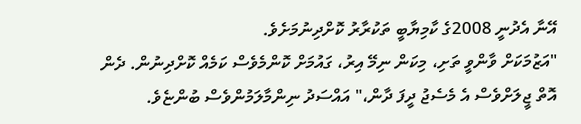އޭނާ އެދުނީ 2008ގެ ކާމިޔާބީ ތަކުރާރު ކޮށްދިނުމަށެވެ.
"އަޒުމަކަށް ވާންވީ ތަށި، މިކަން ނިމޭ އިރު، ގައުމަށް ކޮންމެވެސް ކަމެއް ކޮށްދިނުން. ދެން އޮތް ޖީލަށްވެސް އެ މެސެޖު ދީފަ ދާން،" އައްސަދު ނިންމާލަމުންވެސް ބުންޏެވެ.